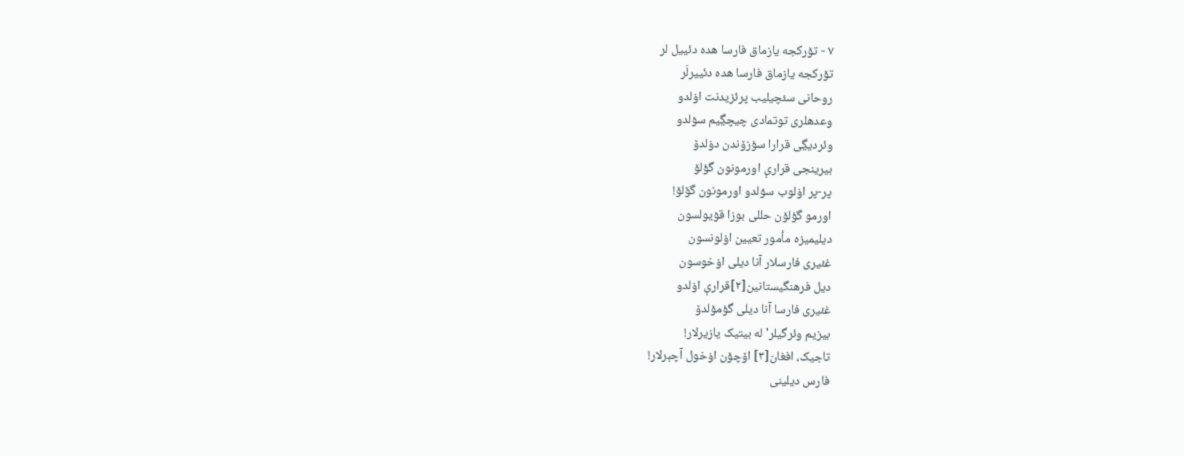۷ - تۆرکجه یازماق فارسا هده دئییل لر
تۆرکجه یازماق فارسا هده دئییرلَر
روحانی سئچیلیب پرئزیدنت اۏلدو
وعدهلری توتمادی چیچڲیم سۏلدو
وئردیڲی قرارا سؤزۆندن دۏلدۆ
بیرینجی قرارې اورمونون گؤلۆ
پر-پر اۏلوب سۏلدو اورمونون گۆلۆ!
اورمو گؤلۆن حللی بوزا قۏیولسون
دیلیمیزه مأمور تعیین اۏلونسون
غئیری فارسلار آنا دیلی اۏخوسون
دیل فرهنگیستانين[۲]قرارې اۏلدو
غئیری فارسا آنا دیلی گؤمۆلدۆ
بیزیم وئرگیلر'له بیتیک یازيرلار!
تاجیک، افغان[۳] اۆچۆن اۏخول آچېرلار!
فارس دیلینی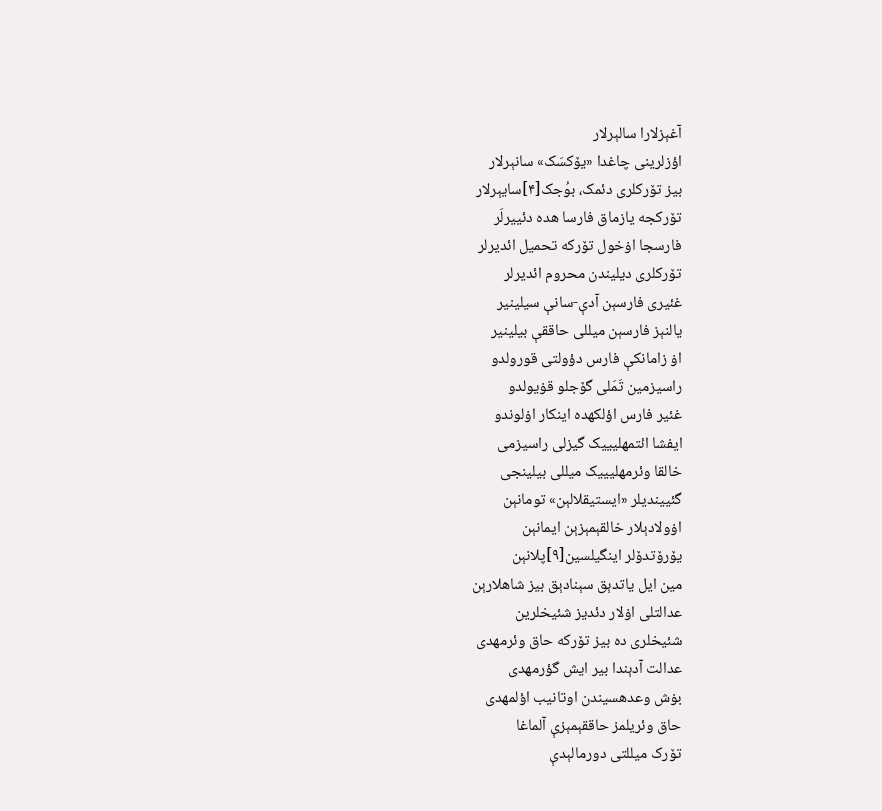آغېزلارا سالېرلار
اؤزلرینی چاغدا «یۆکسَک» سانېرلار
بیز تۆرکلری دئمک، بوُجک[۴]سایېرلار
تۆرکجه یازماق فارسا هده دئییرلَر
فارسجا اۏخول تۆرکه تحمیل ائدیرلر
تۆرکلری دیلیندن محروم ائدیرلر
غئیری فارسېن آدې-سانې سیلینیر
یالنېز فارسېن میللی حاققې بیلینیر
اۏ زامانکې فارس دؤولتی قورولدو
راسیزمین تَمَلی گۆجلو قۏیولدو
غئیر فارس اؤلکهده اینکار اۏلوندو
ایفشا ائتمهلیییک گیزلی راسیزمی
خالقا وئرمهلیییک میللی بیلینجی
گئییندیلر «ایستیقلالېن» تومانېن
اۏولادېلار خالقېمېزېن ایمانېن
یۆرۆتدۆلر اينگيلسين[۹]پلانېن
مین ایل یاتدېق سېنادېق بیز شاهلارېن
عدالتلی اۏلار دئدیز شئیخلرین
شئیخلری ده بیز تۆرکه حاق وئرمهدی
عدالت آدېندا بیر ایش گؤرمهدی
بۏش وعدهسیندن اوتانیب اؤلمهدی
حاق وئریلمز حاققېمېزې آلماغا
تۆرک میللتی دورمالېدې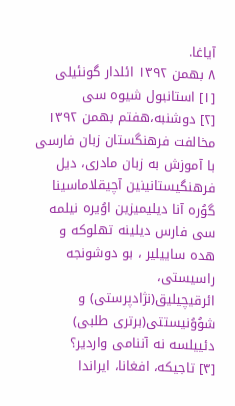آیاغا.
۸ بهمن ۱۳۹۲ ائلدار گونئیلی
[۱] استانبول شیوه سی
[۲] دوشنبه،هفتم بهمن ۱۳۹۲ مخالفت فرهنگستان زبان فارسی با آموزش به زبان مادری، دیل فرهنگیستانينين آچيقلاماسينا گوُره آنا دیلیمیزین اوُیره نیلمه سی فارس دیلینه تهلوکه و هده سایيلير ، بو دوشونجه راسیستی، ائرقيچيليق(نژادپرستی) و شوُوُنیستتی(برتری طلبی) دئییلسه نه آننامی واردير؟
[۳] تاجیکه، افغانا، ایراندا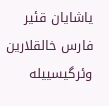یاشایان قئیر فارس خالقلارين وئرگیسییله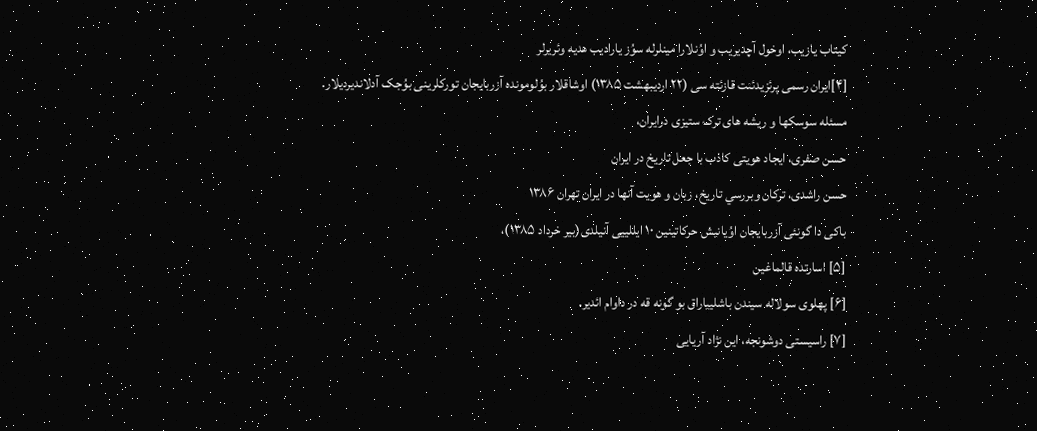کیتاب یازيب، اوخول آچديريب و اوُنلارا مینلرله سوُز یاراديب هدیه وئریرلر
[۴]ایران رسمی پرئزیدئنت قازئته سی (۲۲ اردیبهشت ۱۳۸۵) اوشاقلار بوُلومونده آزربایجان تورکلرینی بوُجک آدلانديرديلار.
مسئله سوسکها و ریشه های ترک ستیزی درایران،
حسن صفری، ایجاد هویتی کاذب با جعل تاریخ در ایران
حسن راشدی، ترکان وبررسي تاریخ، زبان و هویت آنها در ایران تهران ۱۳۸۶
باکی دا گونئی آزربایجان اوُیانيش حرکاتينين ۱۰ ایللییی آنيلدی(بیر خرداد ۱۳۸۵)،
[۵] اسارتده قالماغین
[۶] پهلوی سولاله سیندن باشلییاراق بو گونه قه در داوام ائدیر.
[۷] راسیستی دوشونجه، این نژاد آریایی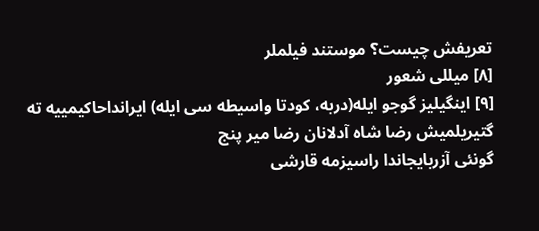تعریفش چیست؟ موستند فیلملر
[۸] میللی شعور
[۹] اینگیلیز گوجو ایله(دربه، کودتا واسیطه سی ایله) ایرانداحاکیمییه ته گتیریلمیش رضا شاه آدلانان رضا میر پنج
گونئی آزربایجاندا راسیزمه قارشی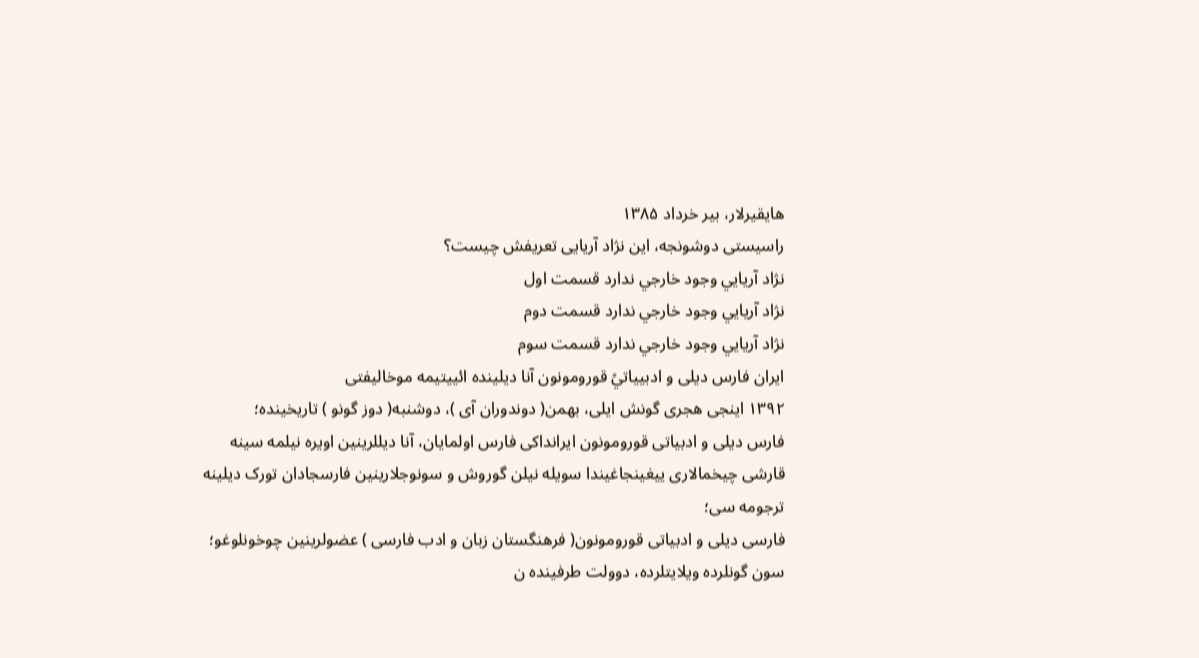هایقيرلار، بیر خرداد ۱۳۸۵
راسیستی دوشونجه، این نژاد آریایی تعریفش چیست؟
نژاد آريايي وجود خارجي ندارد قسمت اول
نژاد آريايي وجود خارجي ندارد قسمت دوم
نژاد آريايي وجود خارجي ندارد قسمت سوم
ایران فارس دیلی و ادبییاتيً قورومونون آنا دیلینده ائییتیمه موخالیفتی
۱۳۹۲ اینجی هجری گونش ایلی، بهمن( دوندوران آی )، دوشنبه( دوز گونو ) تاریخینده؛
فارس دیلی و ادبیاتی قورومونون ایرانداکی فارس اولمایان، آنا دیللرینین اویره نیلمه سینه قارشی چیخمالاری ییغینجاغیندا سویله نیلن گوروش و سونوجلارینین فارسجادان تورک دیلینه ترجومه سی؛
فارسی دیلی و ادبیاتی قورومونون( فرهنگستان زبان و ادب فارسی ) عضولرینین چوخونلوغو؛ سون گونلرده ویلایتلرده، دوولت طرفینده ن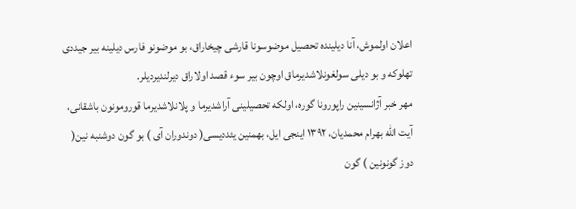اعلان اولموش، آنا دیلینده تحصیل موضوسونا قارشی چیخاراق، بو موضونو فارس دیلینه بیر جیددی تهلوکه و بو دیلی سولغونلاشدیرماق اوچون بیر سوء قصد اولاراق دیرلندیردیلر.
مهر خبر آژانسینین راپورونا گوره، اولکه تحصیلینی آراشدیرما و پلانلاشدیرما قورومونون باشقانی، آیت الله بهرام محمدیان، ۱۳۹۲ اینجی ایل، بهمنین یئددیسی( دوندوران آی ) بو گون دوشنبه نین( دوز گونونین ) گون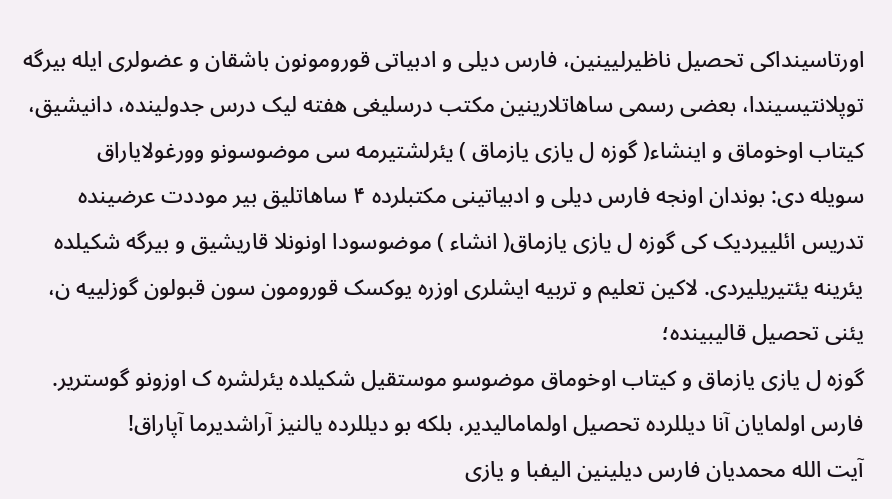اورتاسینداکی تحصیل ناظیرلیینین، فارس دیلی و ادبیاتی قورومونون باشقان و عضولری ایله بیرگه توپلانتیسیندا، بعضی رسمی ساهاتلارینین مکتب درسلیغی هفته لیک درس جدولینده، دانیشیق، کیتاب اوخوماق و اینشاء( گوزه ل یازی یازماق ) یئرلشتیرمه سی موضوسونو وورغولایاراق
سویله دی: بوندان اونجه فارس دیلی و ادبیاتینی مکتبلرده ۴ ساهاتلیق بیر موددت عرضینده تدریس ائلییردیک کی گوزه ل یازی یازماق( انشاء ) موضوسودا اونونلا قاریشیق و بیرگه شکیلده یئرینه یئتیریلیردی. لاکین تعلیم و تربیه ایشلری اوزره یوکسک قورومون سون قبولون گوزلییه ن، یئنی تحصیل قالیبینده؛
گوزه ل یازی یازماق و کیتاب اوخوماق موضوسو موستقیل شکیلده یئرلشره ک اوزونو گوستریر.
فارس اولمایان آنا دیللرده تحصیل اولمامالیدیر، بلکه بو دیللرده یالنیز آراشدیرما آپاراق!
آیت الله محمدیان فارس دیلینین الیفبا و یازی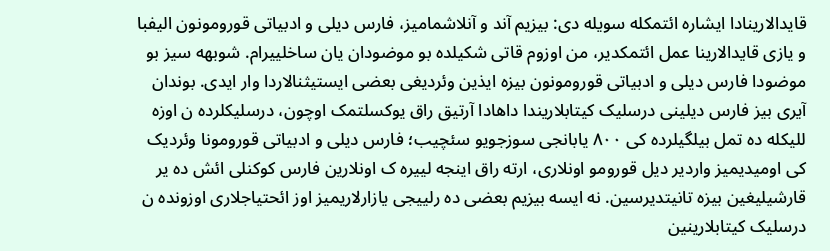قایدالارینادا ایشاره ائتمکله سویله دی: بیزیم آند و آنلاشمامیز، فارس دیلی و ادبیاتی قورومونون الیفبا و یازی قایدالارینا عمل ائتمکدیر، من اوزوم قاتی شکیلده بو موضودان یان ساخلییرام. شوبهه سیز بو موضودا فارس دیلی و ادبیاتی قورومونون بیزه ایذین وئردیغی بعضی ایستیثنالاردا وار ایدی. بوندان آیری بیز فارس دیلینی درسلیک کیتابلاریندا داهادا آرتیق راق یوکسلتمک اوچون، درسلیکلرده ن اوزه للیکله ده تمل بیلگیلرده کی ۸۰۰ یابانجی سوزجویو سئچیب؛ فارس دیلی و ادبیاتی قورومونا وئردیک کی اومیدیمیز واردیر دیل قورومو اونلاری، ارته راق اینجه لییره ک اونلارین فارس کوکنلی ائش ده یر قارشیلیغین بیزه تانیتدیرسین. نه ایسه بیزیم بعضی ده رلییجی یازارلاریمیز اوز ائحتیاجلاری اوزونده ن درسلیک کیتابلارینین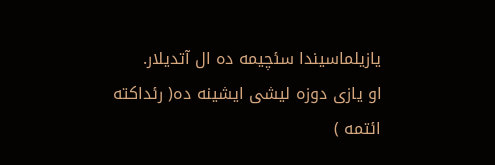یازیلماسیندا سئچیمه ده ال آتدیلار.
او یازی دوزه لیشی ایشینه ده( رئداکته ائتمه )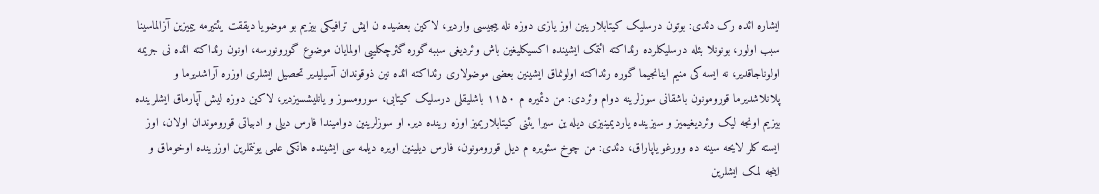ایشاره ائده رک دئدی: بوتون درسلیک کیتابلارینین اوز یازی دوزه نله ییجیسی واردیر، لاکین بعضیده ن ایش ترافیکی بیزیم بو موضویا دیققت یئتیرمه ییمیزین آزالماسینا سبب اولور، بونونلا بئله درسلیکلرده رئداکته ائتمک ایشینده اکسیکلیغین باش وئردیغی سببه گوره گئرچکلییی اولمایان موضوع گورونورسه، اونون رئداکته ائده نی جریمه اولوناجاقدیر، نه ایسه کی منیم اینانجیما گوره رئداکته اولونماق ایشینین بعضی موضولاری رئداکته ائده نین ذوقوندان آسیلیدیر تحصیل ایشلری اوزره آراشدیرما و پلانلاشدیرما قورومونون باشقانی سوزلرینه دوام وئردی: من دئمیره م ۱۱۵۰ باشلیقلی درسلیک کیتابی، سورومسوز و یانلیشسیزدیر، لاکین دوزه لیش آپارماق ایشلرینده بیزیم اونجه لیک وئردیغیمیز و سیزینده یاردیمینیزی دیله ین سیرا یئنی کیتابلاریمیز اوزه رینده دیر. او سوزلرینین دوامیندا فارس دیلی و ادبیاتی قوروموندان اولان، اوز ایسته کلر لایحه سینه ده وورغو یاپاراق، دئدی: من چوخ سئویره م دیل قورومونون، فارس دیلینین اویره دیلمه سی ایشینده هانکی علمی یونتملرین اوزرینده اوخوماق و اینجه لمک ایشلرین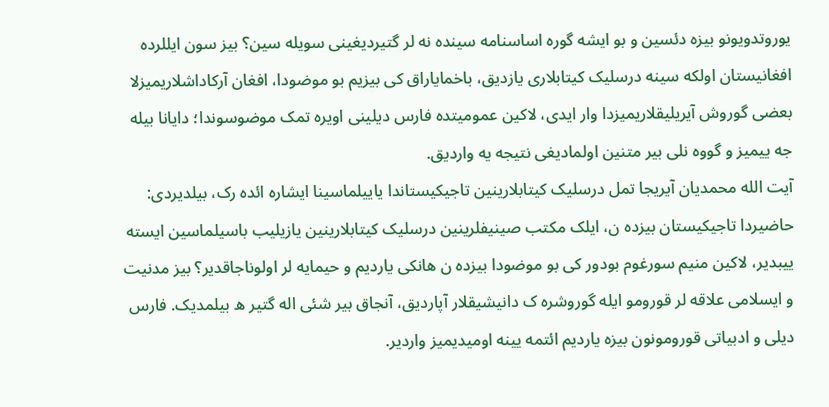یوروتدویونو بیزه دئسین و بو ایشه گوره اساسنامه سینده نه لر گتیردیغینی سویله سین؟ بیز سون ایللرده افغانیستان اولکه سینه درسلیک کیتابلاری یازدیق، باخمایاراق کی بیزیم بو موضودا، افغان آرکاداشلاریمیزلا بعضی گوروش آیریلیقلاریمیزدا وار ایدی، لاکین عمومیتده فارس دیلینی اویره تمک موضوسوندا؛ دایانا بیله جه ییمیز و گووه نلی بیر متنین اولمادیغی نتیجه یه واردیق.
آیت الله محمدیان آیریجا تمل درسلیک کیتابلارینین تاجیکیستاندا یاییلماسینا ایشاره ائده رک، بیلدیردی: حاضیردا تاجیکیستان بیزده ن، ایلک مکتب صینیفلرینین درسلیک کیتابلارینین یازیلیب باسیلماسین ایسته ییبدیر، لاکین منیم سورغوم بودور کی بو موضودا بیزده ن هانکی یاردیم و حیمایه لر اولوناجاقدیر؟ بیز مدنیت و ایسلامی علاقه لر قورومو ایله گوروشره ک دانیشیقلار آپاردیق، آنجاق بیر شئی اله گتیر ه بیلمدیک. فارس دیلی و ادبیاتی قورومونون بیزه یاردیم ائتمه یینه اومیدیمیز واردیر.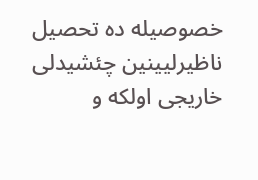خصوصیله ده تحصیل ناظیرلیینین چئشیدلی خاریجی اولکه و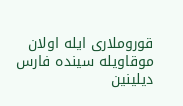قوروملاری ایله اولان موقاویله سینده فارس دیلینین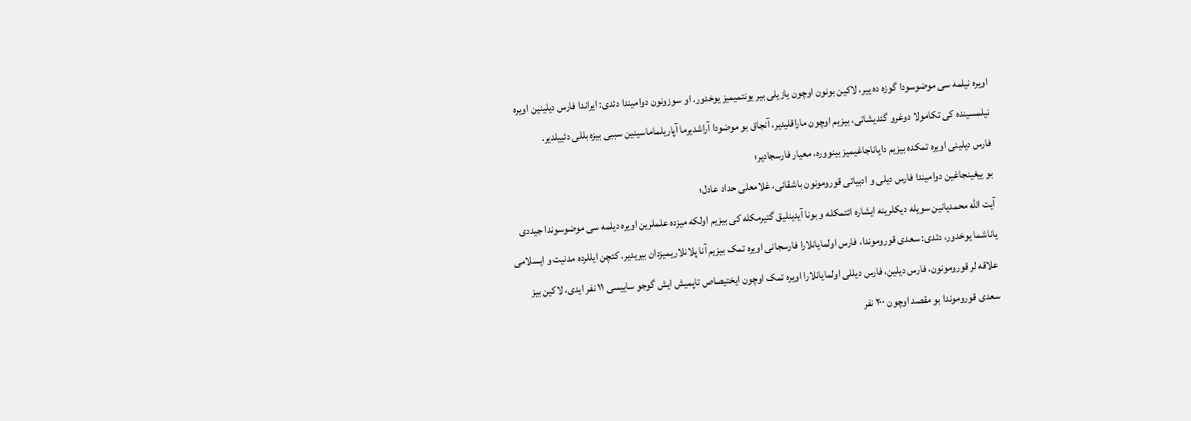اویره نیلمه سی موضوسودا گوزه ده ییر، لاکین بونون اوچون یازیلی بیر یونتمیمیز یوخدور. او سوزونون دوامیندا دئدی: ایراندا فارس دیلینین اویره نیلمسینده کی تکامولا دوغرو گئدیشاتی، بیزیم اوچون ماراقلیدیر، آنجاق بو موضودا آراشدیرما آپاریلماماسینین سببی بیزه بللی دئییلدیر.
فارس دیلینی اویره تمکده بیزیم دایاناجاغیمیز بینووره، معیار فارسجادیر؛
بو ییغینجاغین دوامیندا فارس دیلی و ادبیاتی قورومونون باشقانی، غلامعلی حداد عادل؛
آیت الله محمدیانین سویله دیکلرینه ایشاره ائتمکله و بونا آیدینلیق گتیرمکله کی بیزیم اولکه میزده علملرین اویره دیلمه سی موضوسوندا جیددی یاناشما یوخدور، دئدی: سعدی قوروموندا، فارس اولمایانلارا فارسجانی اویره تمک بیزیم آنا پلانلاریمیزدان بیریدیر. کئچن ایللرده مدنیت و ایسلامی علاقه لر قورومونون، فارس دیلین، فارس دیللی اولمایانلارا اویره تمک اوچون ایختیصاص تاپمیش ایش گوجو ساییسی ۱۱ نفر ایدی، لاکین بیز سعدی قوروموندا بو مقصد اوچون ۲۰۰ نفر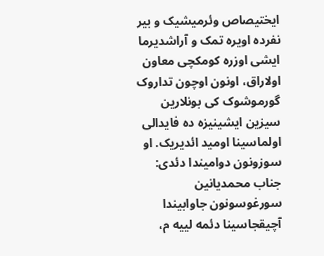ایختیصاص وئرمیشیک و بیر نفرده اویره تمک و آراشدیرما ایشی اوزره کومکچی معاون اولاراق، اونون اوچون تداروک گورموشوک کی بونلارین سیزین ایشینیزه ده فایدالی اولماسینا اومید ائدیریک. او سوزونون دوامیندا دئدی: جناب محمدیانین سورغوسونون جاوابیندا آچیقجاسینا دئمه لییه م،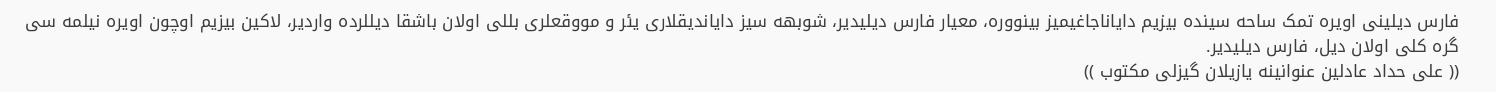فارس دیلینی اویره تمک ساحه سینده بیزیم دایاناجاغیمیز بینووره، معیار فارس دیلیدیر، شوبهه سیز دایاندیقلاری یئر و مووقعلری بللی اولان باشقا دیللرده واردیر، لاکین بیزیم اوچون اویره نیلمه سی گره کلی اولان دیل، فارس دیلیدیر.
(( علی حداد عادلین عنوانینه یازیلان گیزلی مکتوب ))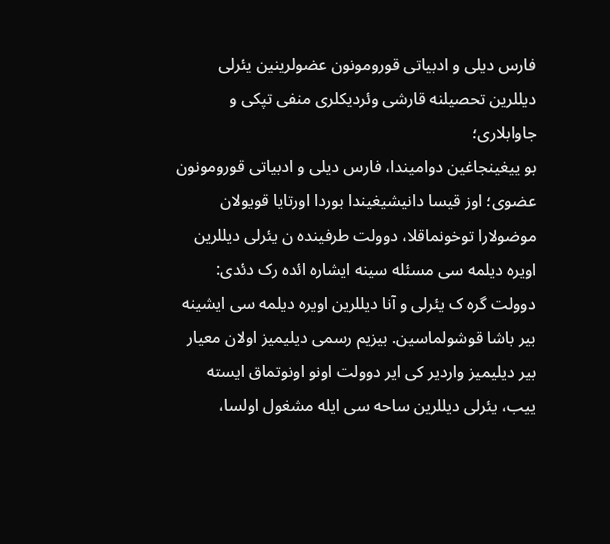فارس دیلی و ادبیاتی قورومونون عضولرینین یئرلی دیللرین تحصیلنه قارشی وئردیکلری منفی تپکی و جاوابلاری؛
بو ییغینجاغین دوامیندا، فارس دیلی و ادبیاتی قورومونون عضوی؛ اوز قیسا دانیشیغیندا بوردا اورتایا قویولان موضولارا توخونماقلا، دوولت طرفینده ن یئرلی دیللرین اویره دیلمه سی مسئله سینه ایشاره ائده رک دئدی: دوولت گره ک یئرلی و آنا دیللرین اویره دیلمه سی ایشینه بیر باشا قوشولماسین. بیزیم رسمی دیلیمیز اولان معیار بیر دیلیمیز واردیر کی ایر دوولت اونو اونوتماق ایسته ییب، یئرلی دیللرین ساحه سی ایله مشغول اولسا،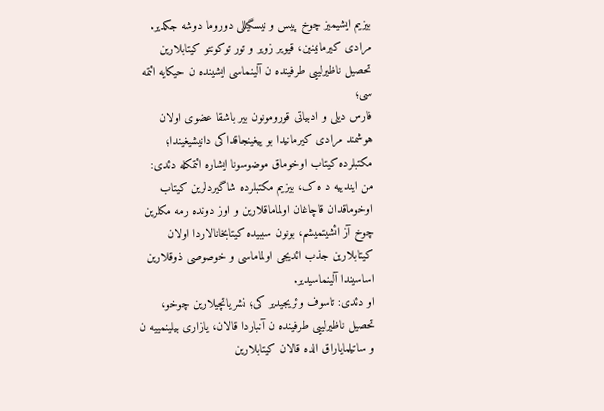بیزیم ایشیمیز چوخ پیس و نیسگیللی دوروما دوشه جکدیر.
مرادی کیرمانینین، قیویر زویر و تور توکونتو کیتابلارین تحصیل ناظیرلییی طرفینده ن آلینماسی ایشینده ن حیکایه ائتمه سی؛
فارس دیلی و ادبیاتی قورومونون بیر باشقا عضوی اولان هوشمند مرادی کیرمانیدا بو ییغینجاقداکی دانیشیغیندا؛ مکتبلرده کیتاب اوخوماق موضوسونا ایشاره ائتمکله دئدی: من ایندییه د ه ک، بیزیم مکتبلرده شاگیردلرین کیتاب اوخوماقدان قاچاغان اولماماقلارین و اوز دونده رمه مکلرین چوخ آز ائشیتمیشم، بونون سببیده کیتابخانالاردا اولان کیتابلارین جذب ائدیجی اولماماسی و خوصوصی ذوقلارین اساسیندا آلینماسیدیر.
او دئدی: تاسوف وئریجیدیر کی؛ نشریاتچیلارین چوخو، تحصیل ناظیرلییی طرفینده ن آنباردا قالان، یازاری بیلینمییه ن و ساتیلمایاراق الده قالان کیتابلارین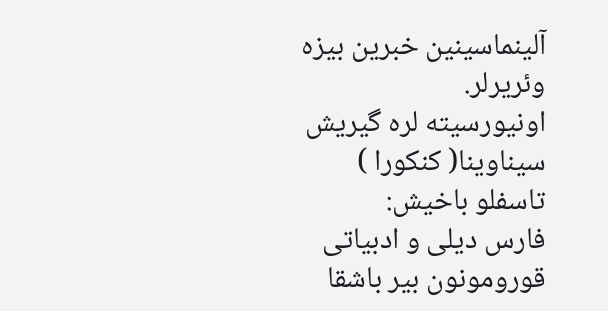آلینماسینین خبرین بیزه وئریرلر.
اونیورسیته لره گیریش سیناوینا( کنکورا ) تاسفلو باخیش:
فارس دیلی و ادبیاتی قورومونون بیر باشقا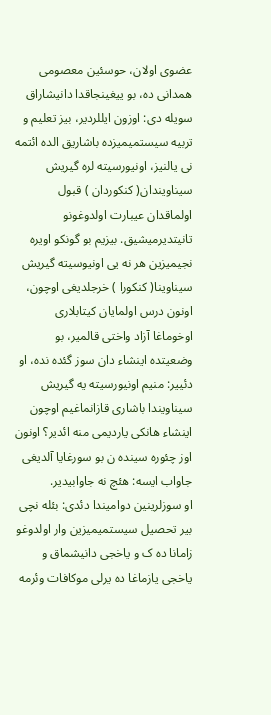عضوی اولان، حوسئین معصومی همدانی ده، بو ییغینجاقدا دانیشاراق سویله دی: اوزون ایللردیر، بیز تعلیم و تربیه سیستمیمیزده باشاریق الده ائتمه نی یالنیز، اونیورسیته لره گیریش سیناویندان( کنکوردان ) قبول اولماقدان عیبارت اولدوغونو تانیتدیرمیشیق. بیزیم بو گونکو اویره نجیمیزین هر نه یی اونیوسیته گیریش سیناوینا( کنکورا ) خرجلدیغی اوچون، اونون درس اولمایان کیتابلاری اوخوماغا آزاد واختی قالمیر، بو وضعیتده اینشاء دان سوز گئده نده، او دئییر: منیم اونیورسیته یه گیریش سیناویندا باشاری قازانماغیم اوچون اینشاء هانکی یاردیمی منه ائدیر؟ اونون اوز چئوره سینده ن بو سورغایا آلدیغی جاواب ایسه: هئچ نه جاوابیدیر.
او سوزلرینین دوامیندا دئدی: بئله نچی بیر تحصیل سیستمیمیزین وار اولدوغو زامانا ده ک و یاخجی دانیشماق و یاخجی یازماغا ده یرلی موکافات وئرمه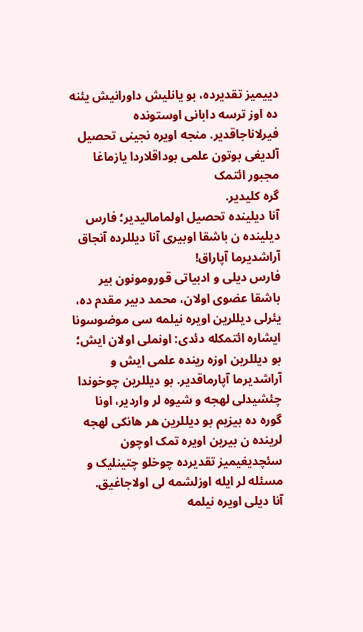دییمیز تقدیرده، بو یانلیش داورانیش یئنه ده اوز ترسه دابانی اوستونده فیرلاناجاقدیر. منجه اویره نجینی تحصیل آلدیغی بوتون علمی بوداقلاردا یازماغا مجبور ائتمک
گره کلیدیر.
آنا دیلینده تحصیل اولمامالیدیر؛ فارس دیلینده ن باشقا اوبیری آنا دیللرده آنجاق آراشدیرما آپاراق!
فارس دیلی و ادبیاتی قورومونون بیر باشقا عضوی اولان، محمد دبیر مقدم ده، یئرلی دیللرین اویره نیلمه سی موضوسونا ایشاره ائتمکله دئدی: اونملی اولان ایش؛ بو دیللرین اوزه رینده علمی ایش و آراشدیرما آپارماقدیر. بو دیللرین چوخوندا چئشیدلی لهجه و شیوه لر واردیر، اونا گوره ده بیزیم بو دیللرین هر هانکی لهجه لرینده ن بیرین اویره تمک اوچون سئچدیغیمیز تقدیرده چوخلو چتینلیک و مسئله لر ایله اوزلشمه لی اولاجاغیق.
آنا دیلی اویره نیلمه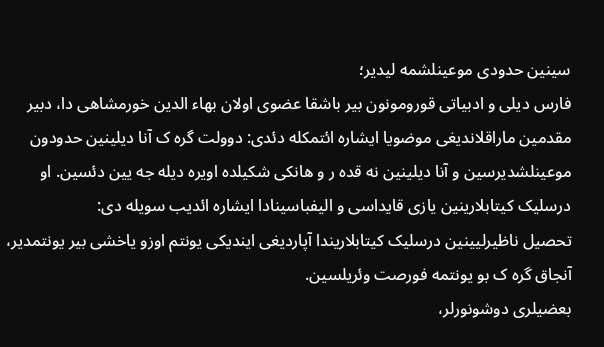سینین حدودی موعینلشمه لیدیر؛
فارس دیلی و ادبیاتی قورومونون بیر باشقا عضوی اولان بهاء الدین خورمشاهی دا، دبیر مقدمین ماراقلاندیغی موضویا ایشاره ائتمکله دئدی: دوولت گره ک آنا دیلینین حدودون موعینلشدیرسین و آنا دیلینین نه قده ر و هانکی شکیلده اویره دیله جه یین دئسین. او درسلیک کیتابلارینین یازی قایداسی و الیفباسینادا ایشاره ائدیب سویله دی:
تحصیل ناظیرلیینین درسلیک کیتابلاریندا آپاردیغی ایندیکی یونتم اوزو یاخشی بیر یونتمدیر، آنجاق گره ک بو یونتمه فورصت وئریلسین.
بعضیلری دوشونورلر،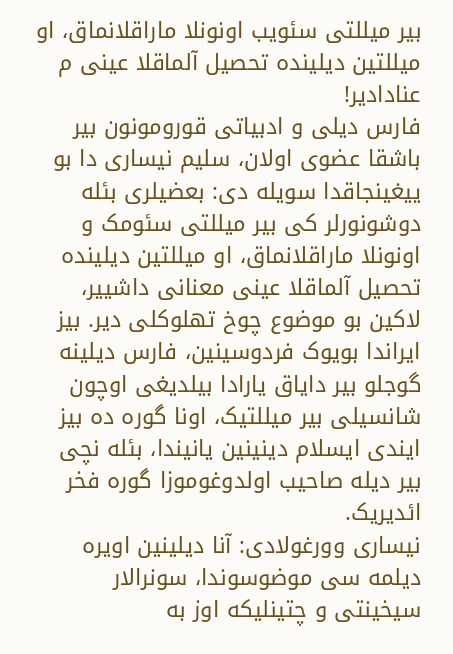بیر میللتی سئویب اونونلا ماراقلانماق، او میللتین دیلینده تحصیل آلماقلا عینی م
عنادادیر!
فارس دیلی و ادبیاتی قورومونون بیر باشقا عضوی اولان، سلیم نیساری دا بو ییغینجاقدا سویله دی: بعضیلری بئله دوشونورلر کی بیر میللتی سئومک و اونونلا ماراقلانماق، او میللتین دیلینده تحصیل آلماقلا عینی معنانی داشییر، لاکین بو موضوع چوخ تهلوکلی دیر. بیز ایراندا بویوک فردوسینین، فارس دیلینه گوجلو بیر دایاق یارادا بیلدیغی اوچون شانسیلی بیر میللتیک، اونا گوره ده بیز ایندی ایسلام دینینین یانیندا، بئله نچی بیر دیله صاحیب اولدوغوموزا گوره فخر ائدیریک.
نیساری وورغولادی: آنا دیلینین اویره دیلمه سی موضوسوندا، سونرالار سیخینتی و چتینلیکه اوز به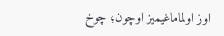اوز اولماماغیمیز اوچون؛ چوخ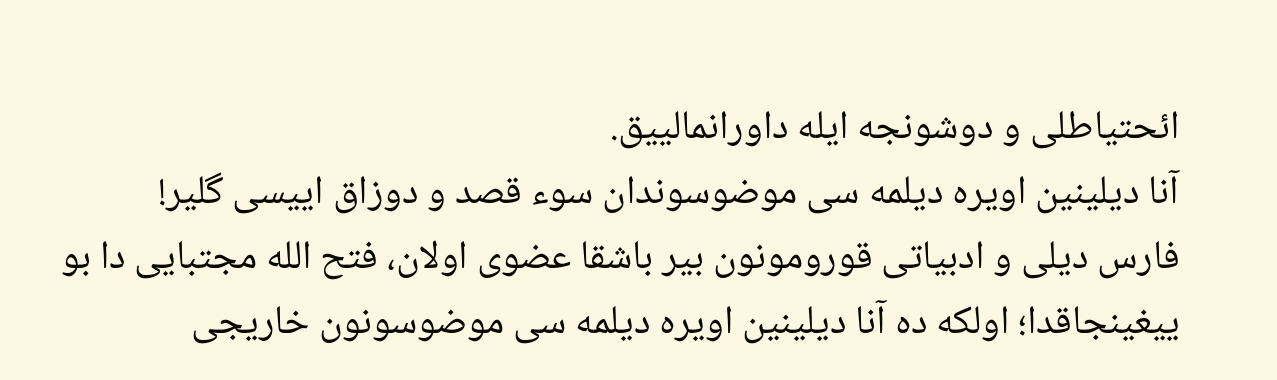ائحتیاطلی و دوشونجه ایله داورانمالییق.
آنا دیلینین اویره دیلمه سی موضوسوندان سوء قصد و دوزاق اییسی گلیر!
فارس دیلی و ادبیاتی قورومونون بیر باشقا عضوی اولان، فتح الله مجتبایی دا بو ییغینجاقدا؛ اولکه ده آنا دیلینین اویره دیلمه سی موضوسونون خاریجی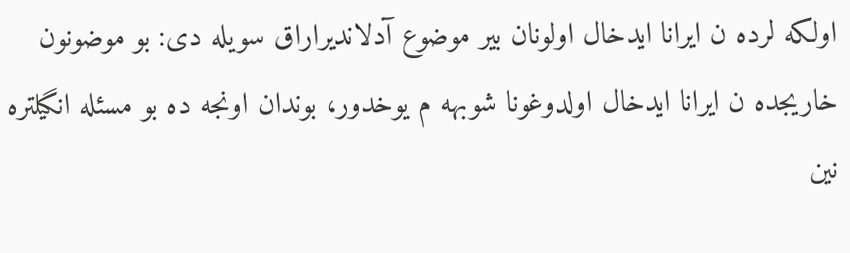اولکه لرده ن ایرانا ایدخال اولونان بیر موضوع آدلاندیراراق سویله دی: بو موضونون خاریجده ن ایرانا ایدخال اولدوغونا شوبهه م یوخدور، بوندان اونجه ده بو مسئله انگیلتره نین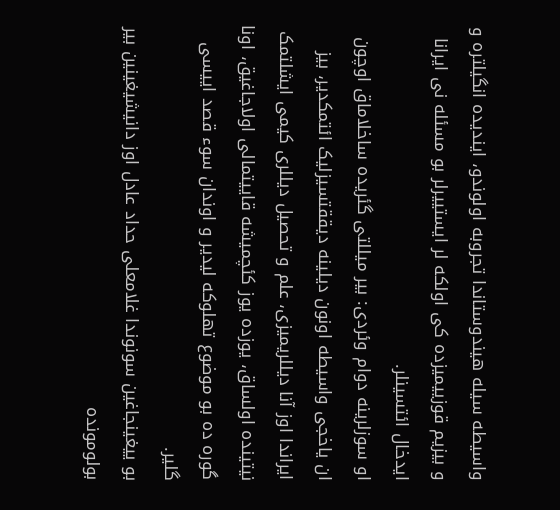واسیطه سیله هیندوستاندا تجروبه اولوندو، ایندیده انگیلتره و و بیزیم قوزییمیزده کی اولکه لر ایستییرلر بو مسئله نی ایرانا ایدخال ائتسینلر.
او سوزلرینه دوام وئردی: بیر میللتی گئریده ساخلاماق اوچون ان یاخجی واسیطه اونون دیلینه دیققتسیزلیک ائتمکدیر، بیز ایراندا اوز آنا دیللریمیزی، علم و تحصیل دیللری کیمی ایشلتمک نیتینده اولساق، یوزده یوز کئچمیشه قاییتمالی اولاجاغیق، اونا گوره ده بو موضوع تهلوکه لیدیر و اوندان سوء قصد اییسی گلیر.
بو ییغینجاغین سونوندا غلامعلی حداد عادل اوز دانیشیغینین بیر بولومونده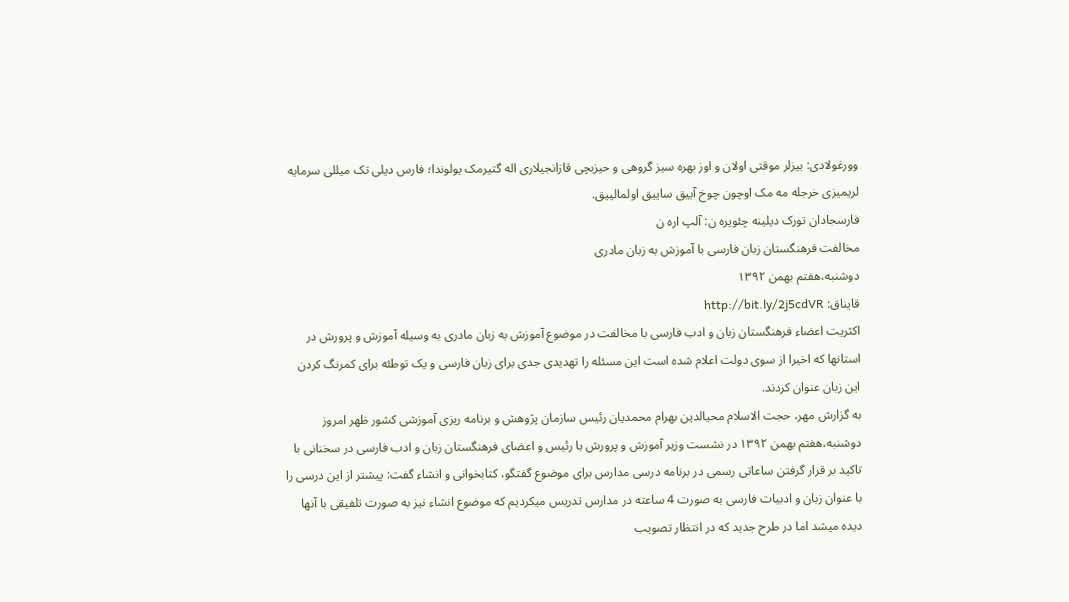وورغولادی: بیزلر موقتی اولان و اوز بهره سیز گروهی و حیزبچی قازانجیلاری اله گتیرمک یولوندا؛ فارس دیلی تک میللی سرمایه لریمیزی خرجله مه مک اوچون چوخ آییق ساییق اولمالییق.
فارسجادان تورک دیلینه چئویره ن: آلپ اره ن
مخالفت فرهنگستان زبان فارسی با آموزش به زبان مادری
دوشنبه،هفتم بهمن ۱۳۹۲
قایناق: http://bit.ly/2j5cdVR
اکثریت اعضاء فرهنگستان زبان و ادب فارسی با مخالفت در موضوع آموزش به زبان مادری به وسیله آموزش و پرورش در استانها که اخیرا از سوی دولت اعلام شده است این مسئله را تهدیدی جدی برای زبان فارسی و یک توطئه برای کمرنگ کردن این زبان عنوان کردند.
به گزارش مهر، حجت الاسلام محیالدین بهرام محمدیان رئیس سازمان پژوهش و برنامه ریزی آموزشی کشور ظهر امروز دوشنبه،هفتم بهمن ۱۳۹۲ در نشست وزیر آموزش و پرورش با رئیس و اعضای فرهنگستان زبان و ادب فارسی در سخنانی با تاکید بر قرار گرفتن ساعاتی رسمی در برنامه درسی مدارس برای موضوع گفتگو، کتابخوانی و انشاء گفت: پیشتر از این درسی را با عنوان زبان و ادبیات فارسی به صورت 4 ساعته در مدارس تدریس میکردیم که موضوع انشاء نیز به صورت تلفیقی با آنها دیده میشد اما در طرح جدید که در انتظار تصویب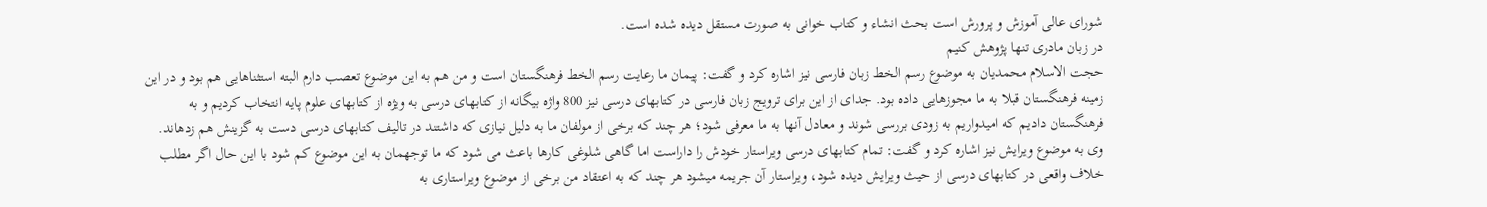شورای عالی آموزش و پرورش است بحث انشاء و کتاب خوانی به صورت مستقل دیده شده است.
در زبان مادری تنها پژوهش کنیم
حجت الاسلام محمدیان به موضوع رسم الخط زبان فارسی نیز اشاره کرد و گفت: پیمان ما رعایت رسم الخط فرهنگستان است و من هم به این موضوع تعصب دارم البته استثناهایی هم بود و در این زمینه فرهنگستان قبلا به ما مجوزهایی داده بود. جدای از این برای ترویج زبان فارسی در کتابهای درسی نیز 800 واژه بیگانه از کتابهای درسی به ویژه از کتابهای علوم پایه انتخاب کردیم و به فرهنگستان دادیم که امیدواریم به زودی بررسی شوند و معادل آنها به ما معرفی شود؛ هر چند که برخی از مولفان ما به دلیل نیازی که داشتند در تالیف کتابهای درسی دست به گزینش هم زدهاند.
وی به موضوع ویرایش نیز اشاره کرد و گفت: تمام کتابهای درسی ویراستار خودش را داراست اما گاهی شلوغی کارها باعث می شود که ما توجهمان به این موضوع کم شود با این حال اگر مطلب خلاف واقعی در کتابهای درسی از حیث ویرایش دیده شود، ویراستار آن جریمه میشود هر چند که به اعتقاد من برخی از موضوع ویراستاری به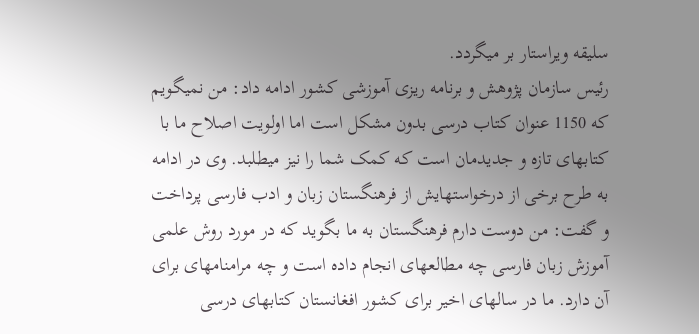سلیقه ویراستار بر میگردد.
رئیس سازمان پژوهش و برنامه ریزی آموزشی کشور ادامه داد: من نمیگویم که 1150 عنوان کتاب درسی بدون مشکل است اما اولویت اصلاح ما با کتابهای تازه و جدیدمان است که کمک شما را نیز میطلبد. وی در ادامه به طرح برخی از درخواستهایش از فرهنگستان زبان و ادب فارسی پرداخت و گفت: من دوست دارم فرهنگستان به ما بگوید که در مورد روش علمی آموزش زبان فارسی چه مطالعهای انجام داده است و چه مرامنامهای برای آن دارد. ما در سالهای اخیر برای کشور افغانستان کتابهای درسی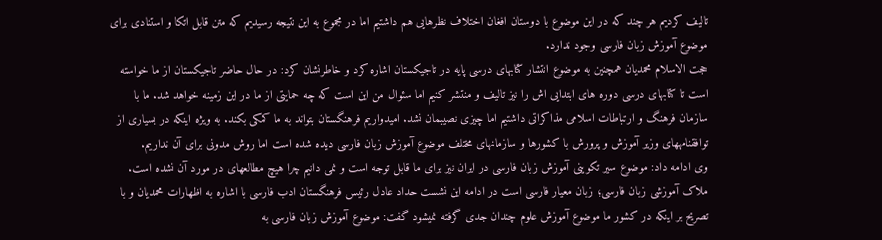تالیف کردیم هر چند که در این موضوع با دوستان افغان اختلاف نظرهایی هم داشتیم اما در مجموع به این نتیجه رسیدیم که متن قابل اتکا و استنادی برای موضوع آموزش زبان فارسی وجود ندارد.
حجت الاسلام محمدیان همچنین به موضوع انتشار کتابهای درسی پایه در تاجیکستان اشاره کرد و خاطرنشان کرد: در حال حاضر تاجیکستان از ما خواسته است تا کتابهای درسی دوره های ابتدایی اش را نیز تالیف و منتشر کنیم اما سئوال من این است که چه حمایتی از ما در این زمینه خواهد شد. ما با سازمان فرهنگ و ارتباطات اسلامی مذاکراتی داشتیم اما چیزی نصیبمان نشد. امیدواریم فرهنگستان بتواند به ما کمکی بکند. به ویژه اینکه در بسیاری از توافقنامههای وزیر آموزش و پرورش با کشورها و سازمانهای مختلف موضوع آموزش زبان فارسی دیده شده است اما روش مدونی برای آن نداریم.
وی ادامه داد: موضوع سیر تکوینی آموزش زبان فارسی در ایران نیز برای ما قابل توجه است و نمی دانیم چرا هیچ مطالعهای در مورد آن نشده است.
ملاک آموزشی زبان فارسی؛ زبان معیار فارسی است در ادامه این نشست حداد عادل رئیس فرهنگستان ادب فارسی با اشاره به اظهارات محمدیان و با تصریح بر اینکه در کشور ما موضوع آموزش علوم چندان جدی گرفته نمیشود گفت: موضوع آموزش زبان فارسی به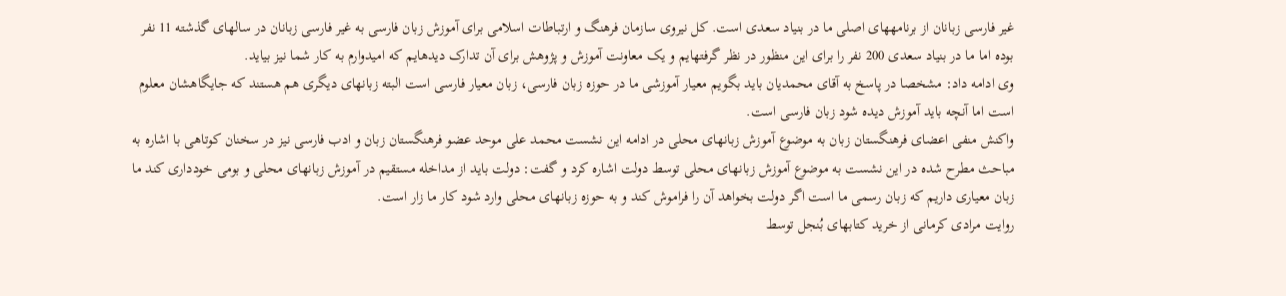غیر فارسی زبانان از برنامههای اصلی ما در بنیاد سعدی است. کل نیروی سازمان فرهنگ و ارتباطات اسلامی برای آموزش زبان فارسی به غیر فارسی زبانان در سالهای گذشته 11 نفر بوده اما ما در بنیاد سعدی 200 نفر را برای این منظور در نظر گرفتهایم و یک معاونت آموزش و پژوهش برای آن تدارک دیدهایم که امیدوارم به کار شما نیز بیاید.
وی ادامه داد: مشخصا در پاسخ به آقای محمدیان باید بگویم معیار آموزشی ما در حوزه زبان فارسی، زبان معیار فارسی است البته زبانهای دیگری هم هستند که جایگاهشان معلوم است اما آنچه باید آموزش دیده شود زبان فارسی است.
واکنش منفی اعضای فرهنگستان زبان به موضوع آموزش زبانهای محلی در ادامه این نشست محمد علی موحد عضو فرهنگستان زبان و ادب فارسی نیز در سخنان کوتاهی با اشاره به مباحث مطرح شده در این نشست به موضوع آموزش زبانهای محلی توسط دولت اشاره کرد و گفت: دولت باید از مداخله مستقیم در آموزش زبانهای محلی و بومی خودداری کند ما زبان معیاری داریم که زبان رسمی ما است اگر دولت بخواهد آن را فراموش کند و به حوزه زبانهای محلی وارد شود کار ما زار است.
روایت مرادی کرمانی از خرید کتابهای بُنجل توسط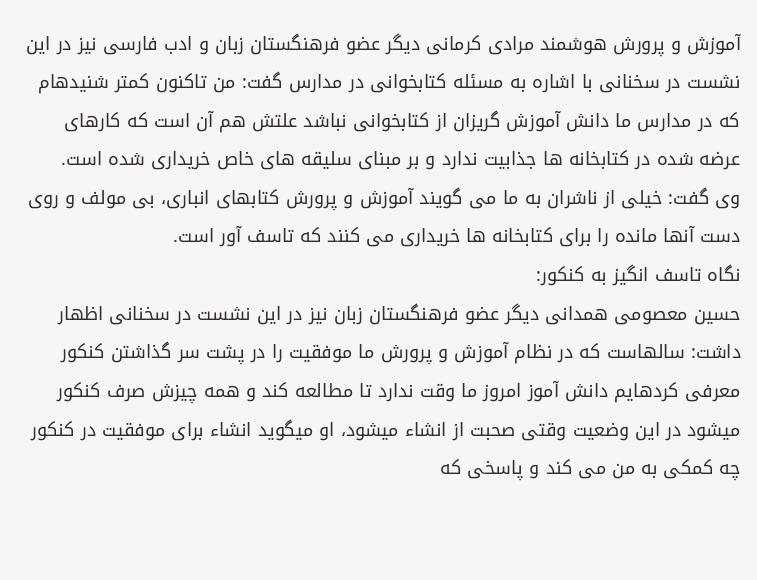آموزش و پرورش هوشمند مرادی کرمانی دیگر عضو فرهنگستان زبان و ادب فارسی نیز در این نشست در سخنانی با اشاره به مسئله کتابخوانی در مدارس گفت: من تاکنون کمتر شنیدهام که در مدارس ما دانش آموزش گریزان از کتابخوانی نباشد علتش هم آن است که کارهای عرضه شده در کتابخانه ها جذابیت ندارد و بر مبنای سلیقه های خاص خریداری شده است.
وی گفت: خیلی از ناشران به ما می گویند آموزش و پرورش کتابهای انباری، بی مولف و روی دست آنها مانده را برای کتابخانه ها خریداری می کنند که تاسف آور است.
نگاه تاسف انگیز به کنکور:
حسین معصومی همدانی دیگر عضو فرهنگستان زبان نیز در این نشست در سخنانی اظهار داشت: سالهاست که در نظام آموزش و پرورش ما موفقیت را در پشت سر گذاشتن کنکور معرفی کردهایم دانش آموز امروز ما وقت ندارد تا مطالعه کند و همه چیزش صرف کنکور میشود در این وضعیت وقتی صحبت از انشاء میشود، او میگوید انشاء برای موفقیت در کنکور چه کمکی به من می کند و پاسخی که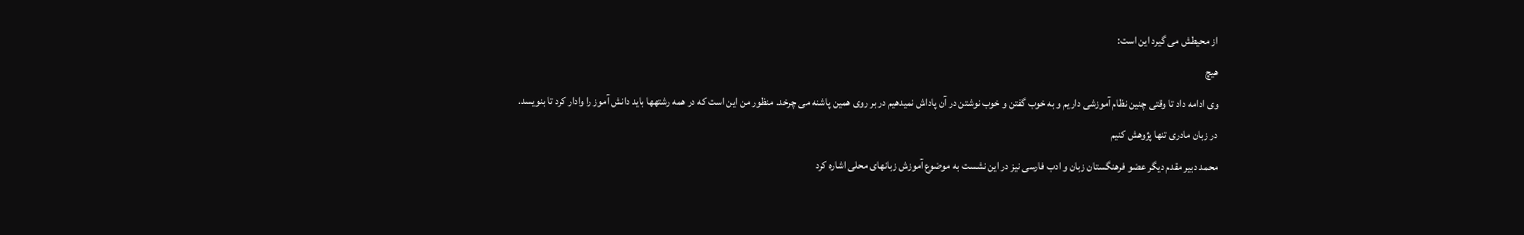از محیطش می گیرد این است:
هیچ
وی ادامه داد تا وقتی چنین نظام آموزشی داریم و به خوب گفتن و خوب نوشتن در آن پاداش نمیدهیم در بر روی همین پاشنه می چرخد. منظور من این است که در همه رشتهها باید دانش آموز را وادار کرد تا بنویسد.
در زبان مادری تنها پژوهش کنیم
محمد دبیر مقدم دیگر عضو فرهنگستان زبان و ادب فارسی نیز در این نشست به موضوع آموزش زبانهای محلی اشاره کرد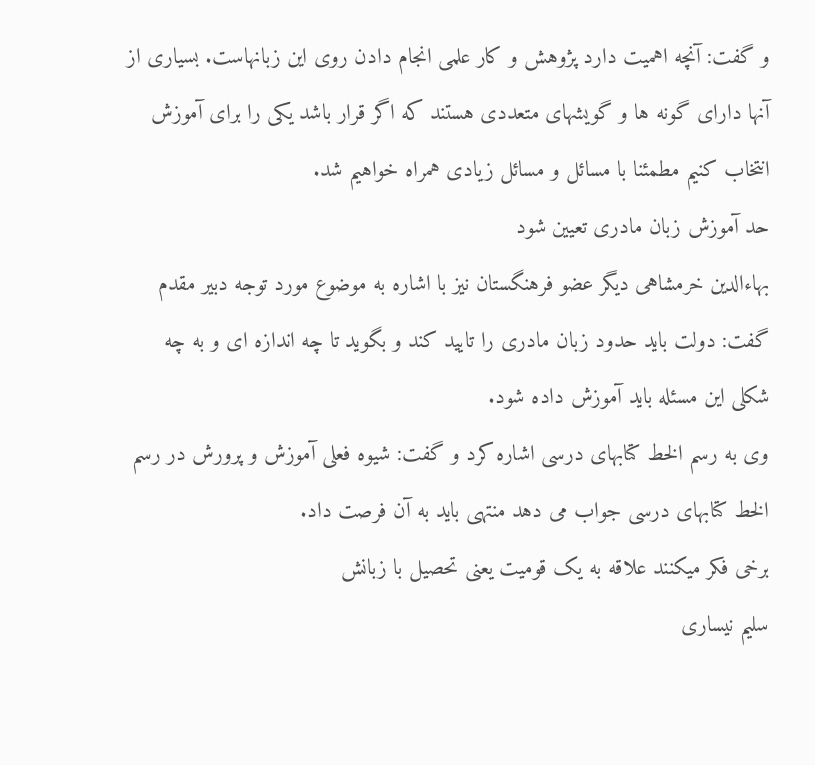و گفت: آنچه اهمیت دارد پژوهش و کار علمی انجام دادن روی این زبانهاست. بسیاری از آنها دارای گونه ها و گویشهای متعددی هستند که اگر قرار باشد یکی را برای آموزش انتخاب کنیم مطمئنا با مسائل و مسائل زیادی همراه خواهیم شد.
حد آموزش زبان مادری تعیین شود
بهاءالدین خرمشاهی دیگر عضو فرهنگستان نیز با اشاره به موضوع مورد توجه دبیر مقدم گفت: دولت باید حدود زبان مادری را تایید کند و بگوید تا چه اندازه ای و به چه شکلی این مسئله باید آموزش داده شود.
وی به رسم الخط کتابهای درسی اشاره کرد و گفت: شیوه فعلی آموزش و پرورش در رسم الخط کتابهای درسی جواب می دهد منتهی باید به آن فرصت داد.
برخی فکر میکنند علاقه به یک قومیت یعنی تحصیل با زبانش
سلیم نیساری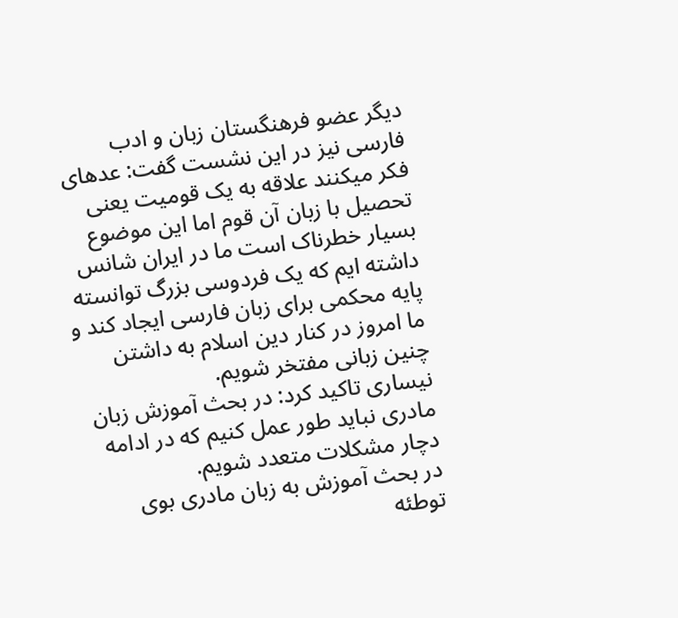دیگر عضو فرهنگستان زبان و ادب فارسی نیز در این نشست گفت: عدهای فکر میکنند علاقه به یک قومیت یعنی تحصیل با زبان آن قوم اما این موضوع بسیار خطرناک است ما در ایران شانس داشته ایم که یک فردوسی بزرگ توانسته پایه محکمی برای زبان فارسی ایجاد کند و ما امروز در کنار دین اسلام به داشتن چنین زبانی مفتخر شویم.
نیساری تاکید کرد: در بحث آموزش زبان مادری نباید طور عمل کنیم که در ادامه دچار مشکلات متعدد شویم.
در بحث آموزش به زبان مادری بوی توطئه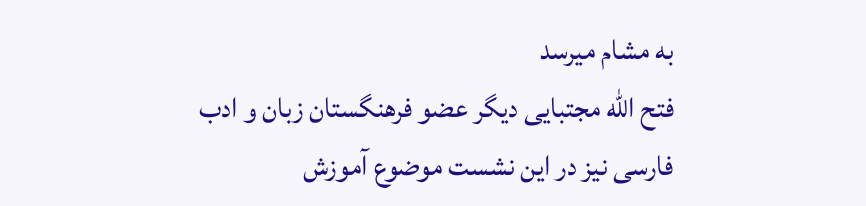به مشام میرسد
فتح الله مجتبایی دیگر عضو فرهنگستان زبان و ادب فارسی نیز در این نشست موضوع آموزش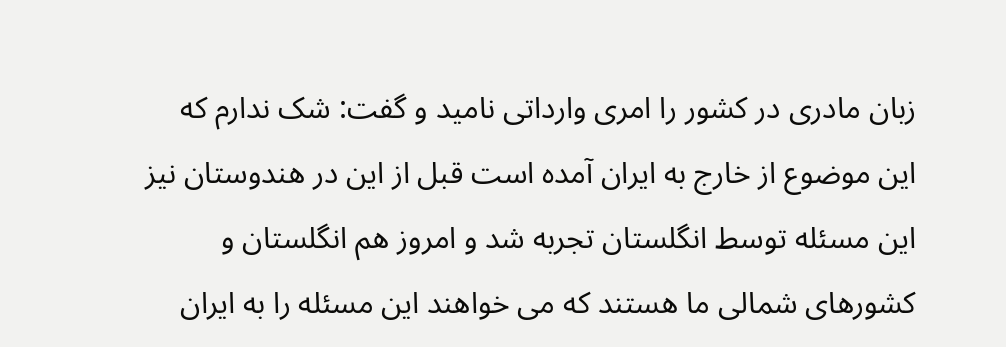زبان مادری در کشور را امری وارداتی نامید و گفت: شک ندارم که این موضوع از خارج به ایران آمده است قبل از این در هندوستان نیز این مسئله توسط انگلستان تجربه شد و امروز هم انگلستان و کشورهای شمالی ما هستند که می خواهند این مسئله را به ایران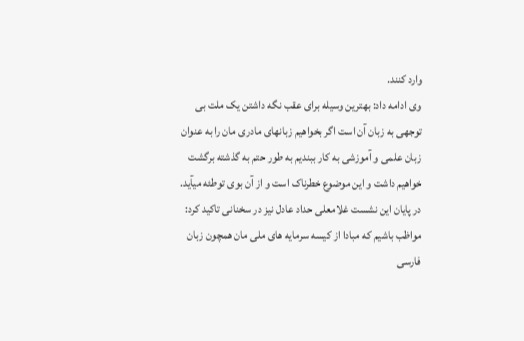وارد کنند.
وی ادامه داد: بهترین وسیله برای عقب نگه داشتن یک ملت بی توجهی به زبان آن است اگر بخواهیم زبانهای مادری مان را به عنوان زبان علمی و آموزشی به کار ببندیم به طور حتم به گذشته برگشت خواهیم داشت و این موضوع خطرناک است و از آن بوی توطئه میآید.
در پایان این نشست غلامعلی حداد عادل نیز در سخنانی تاکید کرد: مواظب باشیم که مبادا از کیسه سرمایه های ملی مان همچون زبان فارسی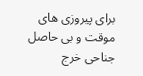برای پیروزی های موقت و بی حاصل جناحی خرج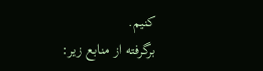کنیم.
برگرفته از منابع زیر: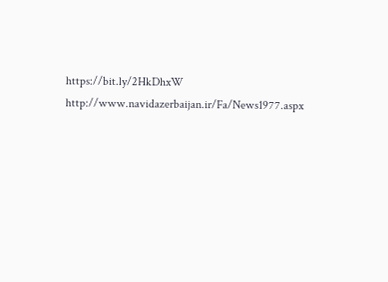https://bit.ly/2HkDhxW
http://www.navidazerbaijan.ir/Fa/News1977.aspx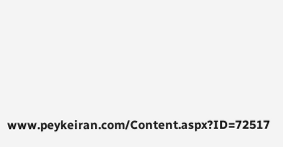www.peykeiran.com/Content.aspx?ID=72517